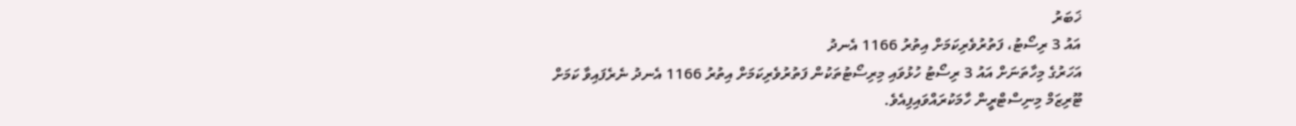ޚަބަރު
އައު 3 ރިސޯޓު، ފަތުރުވެރިކަމަށް އިތުރު 1166 އެނދު
އަހަރުގެ މިހާތަނަށް އައު 3 ރިސޯޓު ހުޅުވައި މިރިސޯޓުތަކުން ފަތުރުވެރިކަމަށް އިތުރު 1166 އެނދު ނެރެފައިވާ ކަމަށް ޓޫރިޒަމް މިނިސްޓްރީން ހާމަކުރައްވައިފިއެވެ.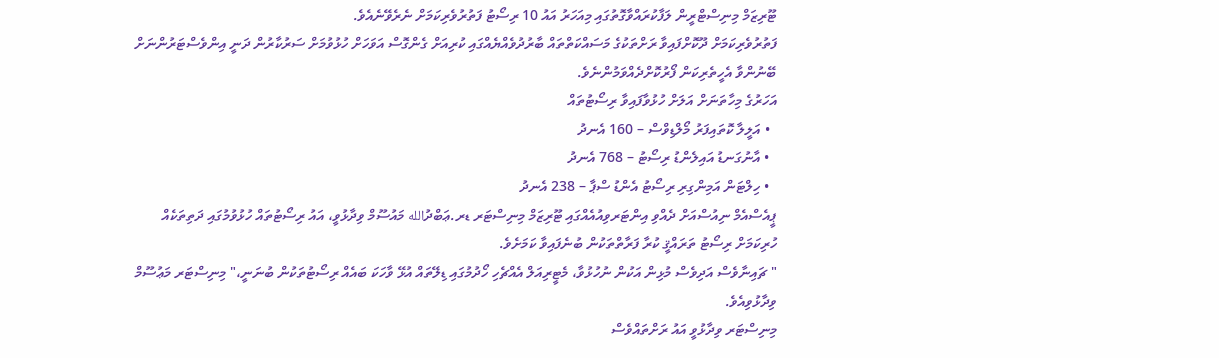ޓޫރިޒަމް މިނިސްޓްރީން ލަފާކުރައްވާގޮތުގައި މިއަހަރު އައު 10 ރިސޯޓު ފަތުރުވެރިކަމަށް ނެރެވޭނެއެވެ.
ފަތުރުވެރިކަމަށް ދޫކޮށްފައިވާ ރަށްތަކުގެ މަސައްކަތްތައް ބާރުދުވެއްޔެއްގައި ކުރިއަށް ގެންގޮސް އަވަހަށް ހުޅުވުމަށް ސަރުކާރުން ދަނީ އިންވެސްޓަރުންނަށް ބޭނުންވާ އެހީތެރިކަން ފޯރުކޮށްދެއްވަމުންނެވެ.
އަހަރުގެ މިހާތަނަށް އަލަށް ހުޅުވާފައިވާ ރިސޯޓުތައް
  • އަލީލާ ކޮތައިފަރު މޯލްޑިވްސް – 160 އެނދު
  • އާނުގަނޑު އައިލެންޑު ރިސޯޓު – 768 އެނދު
  • ހިލްޓަން އަމިންގިރި ރިސޯޓު އެންޑު ސްޕާ – 238 އެނދު
ޕީއެސްއެމް ނިއުސްއަށް ދެއްވި އިންޓަރވިއުއެއްގައި ޓޫރިޒަމް މިނިސްޓަރ ޑރ.ޢަބްދުالله މައުސޫމް ވިދާޅުވީ، އައު ރިސޯޓުތައް ހުޅުވުމުގައި ދަތިތަކެއް ހުރިކަމަށް ރިސޯޓު ތަރައްޤީ ކުރާ ފަރާތްތަކުން ބުނެފައިވާ ކަމަށެވެ.
" ޗައިނާވެސް އަދިވެސް މުޅިން އަކުން ނުހުޅުވާ، މެޓީރިއަލް އެއްޗެހި ހޯދުމުގައި ޑިލޭތައް އުޅޭ ވާހަކަ ބައެއް ރިސޯޓުތަކުން ބުނަނީ،" މިނިސްޓަރ މަޢުސޫމް ވިދާޅުވިއެވެ.
މިނިސްޓަރ ވިދާޅުވީ އައު ރަށްތައްވެސް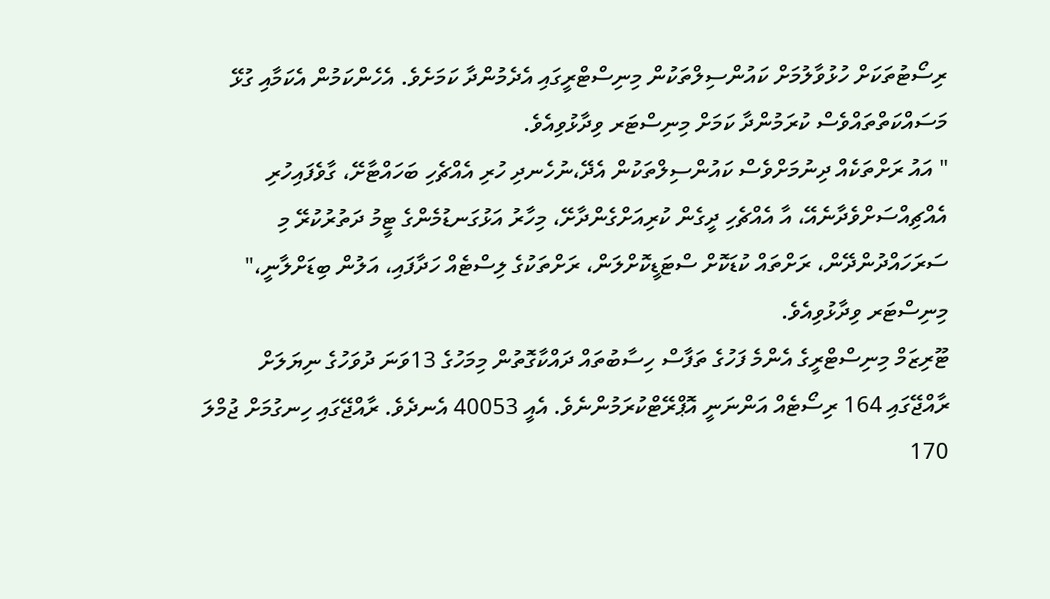ރިސޯޓުތަކަށް ހުޅުވާލުމަށް ކައުންސިލްތަކުން މިނިސްޓްރީގައި އެދެމުންދާ ކަމަށެވެ. އެހެންކަމުން އެކަމާއި ގުޅޭ މަސައްކަތްތައްވެސް ކުރަމުންދާ ކަމަށް މިނިސްޓަރ ވިދާޅުވިއެވެ.
" އައު ރަށްތަކެއް ދިނުމަށްވެސް ކައުންސިލްތަކުން އެދޭ،ނުހެނދި ހުރި އެއްޗެހި ބަހައްޓާށޭ، ގާވެފައިހުރި އެއްޗިއްސަށްވެދާނެއޭ، އާ އެއްޗެހި ދީގެން ކުރިއަށްގެންދާށޭ، މިހާރު އަޅުގަނޑުމެންގެ ޓީމު ދަތުރުކުރޭ މި ސަރަހައްދުންދޭން، ރަށްތައް ކުޑަކޮށް ސްޓަޑީކޮށްލަން، ރަށްތަކުގެ ލިސްޓެއް ހަދާފައި، އަލުން ބިޑަށްލާނީ،" މިނިސްޓަރ ވިދާޅުވިއެވެ.
ޓޫރިޒަމް މިނިސްޓްރީގެ އެންމެ ފަހުގެ ތަފާސް ހިސާބުތައް ދައްކާގޮތުން މިމަހުގެ 13ވަނަ ދުވަހުގެ ނިޔަލަށް ރާއްޖޭގައި 164 ރިސޯޓެއް އަންނަނީ އޮޕްރޭޓްކުރަމުންނެވެ. އެއީ 40053 އެނދެވެ. ރާއްޖޭގައި ހިނގުމަށް ޖުމްލަ 170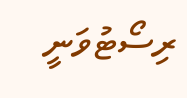ރިސޯޓުވަނީ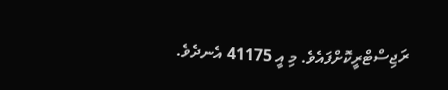ރަޖިސްޓްރީކޮށްފައެވެ. މި އީ 41175 އެނދެވެ.